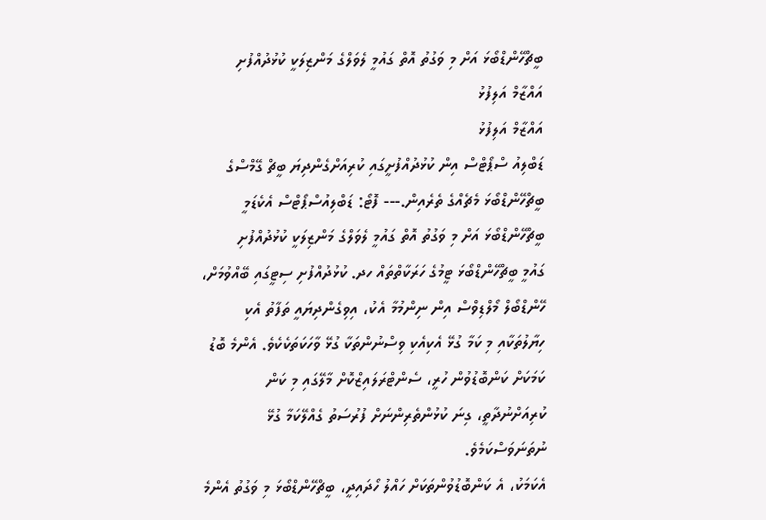ބީޗްހޭންޑްބޯޅަ އަށް މި ވަގުތު އޮތް ގައުމީ ލެވަލްގެ މަންޒިލަކީ ކުޅުދުއްފުށި
އައްޒާމް އަލިފުޅު
އައްޒާމް އަލިފުޅު
ޑަބްލިއު ސްޕޯޓްސް އިން ކުޅުދުއްފުށީގައި ކުރިއަށްގެންދިޔަ ބީޗް ގޭމްސްގެ ބީޗްހޭންޑްބޯޅަ މެޗެއްގެ ތެރެއިން.--- ފޮޓޯ: ޑަބްލިއުސްޕޯޓްސް އެކެޑަމީ
ބީޗްހޭންޑްބޯޅަ އަށް މި ވަގުތު އޮތް ގައުމީ ލެވަލްގެ މަންޒިލަކީ ކުޅުދުއްފުށި
ގައުމީ ބީޗްހޭންޑްބޯޅަ ޓީމުގެ ހަރަކާތްތައް ހދ. ކުޅުދުއްފުށި ސިޓީގައި ބޭއްވުމަށް، ހޭންޑްބޯލް މޯލްޑިވްސް އިން ނިންމުމާ އެކު، އިވިގެންދިޔައީ ތަފާތު އެކި ހިޔާލުތަކާއި މި ކަމާ ގުޅޭ އެކިއެކި ވިސްނުންތަކާ ގުޅޭ ވާހަކަތަކެކެވެ. އެންމެ ބޮޑު ކަމަކަށް ކަންބޮޑުވުން ހުރީ، ސެންޓްރަލައިޒްކޮށް މާލޭގައި މި ކަން ކުރިއަށްނުދާތީ، ގިނަ ކުޅުންތެރިންނަށް ފުރުސަތު ގެއްލޭކަމާ ގުޅޭ ނުތަނަވަސްކަމެވެ.
އެކަމަކު، އެ ކަންބޮޑުވުންތަކަށް ހައްލު ހޯދައިދީ، ބީޗްހޭންޑްބޯޅަ މި ވަގުތު އެންމެ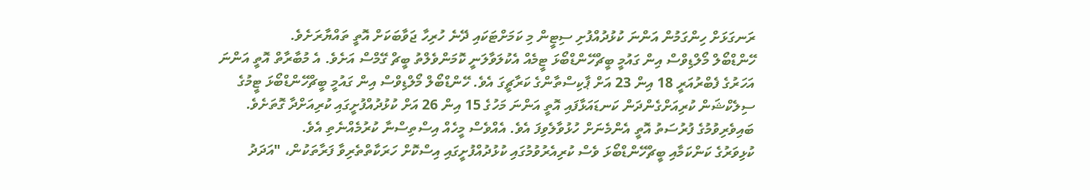ރަނގަޅަށް ހިންގަމުން އަންނަ ކުޅުދުއްފުށި ސިޓީން މި ކަމަށްޓަކައި ދޭނެ ހުރިހާ ޖަވާބަކަށް އޮތީ ތައްޔާރަށެވެ.
ހޭންޑްބޯލް މޯލްޑިވްސް އިން ގައުމީ ބީޗްހޭންޑްބޯޅަ ޓީމެއް އެކުލަވާލަނީ ކޮމަންވެލްތު ބީޗް ގޭމްސް އަށެވެ. އެ މުބާރާތް އޮތީ އަންނަ އަހަރުގެ ފެބްރުއަރީ 18 އިން 23 އަށް ޕާކިސްތާންގެ ކަރާޗީގަ އެވެ. ހޭންޑްބޯލް މޯލްޑިވްސް އިން ގައުމީ ބީޗްހޭންޑްބޯޅަ ޓީމުގެ ސިލެކްޝަން ކުރިއަށްގެންދަން ކަނޑައަޅާފައި އޮތީ އަންނަ މަހުގެ 15 އިން 26 އަށް ކުޅުދުއްފުށީގައި ކުރިއަށްދާ ގޮތަށެވެ. ބައިވެރިވުމުގެ ފުރުސަތު އޮތީ އެންމެނަށް ހުޅުވާލެވިފަ އެވެ. އެއްވެސް މީހެއް އިސްތިސްނާ ކުރުމެއްނެތި އެވެ.
ކުޅިވަރުގެ ކަންކަމާއި ބީޗްހޭންޑްބޯޅަ ވެސް ކުރިއެރުވުމުގައި ކުޅުދުއްފުށީގައި އިސްކޮށް ހަރަކާތްތެރިވާ ފަރާތަކުން، "އަދަދު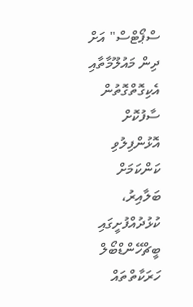ސްޕޯޓްސް" އަށް ދިން މައުލޫމާތާއި އެކިގޮތްގޮތުން ސާފުކޮށް އޮޅުންފިލުވި ކަންކަމަށް ބަލާއިރު، ކުޅުދުއްފުށީގައި ބީޗްހޭންޑްބޯލް ހަރަކާތްތައް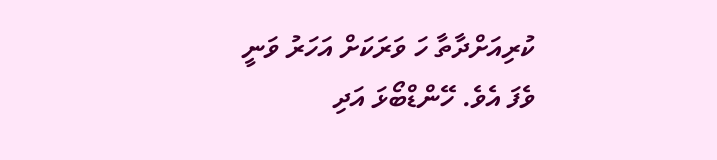ކުރިއަށްދާތާ ހަ ވަރަކަށް އަހަރު ވަނީ ވެފަ އެވެ. ހޭންޑްބޯޅަ އަދި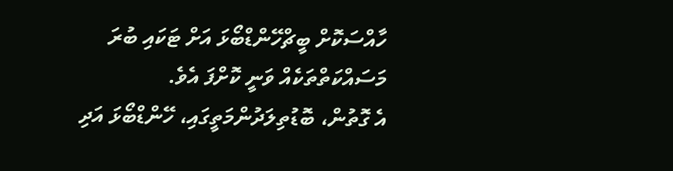ހާއްސަކޮށް ބީޗްހޭންޑްބޯޅަ އަށް ޓަކައި ބުރަ މަސައްކަތްތަކެއް ވަނީ ކޮށްފަ އެވެ.
އެ ގޮތުން، ބޮޑުތިލަދުންމަތީގައި، ހޭންޑްބޯޅަ އަދި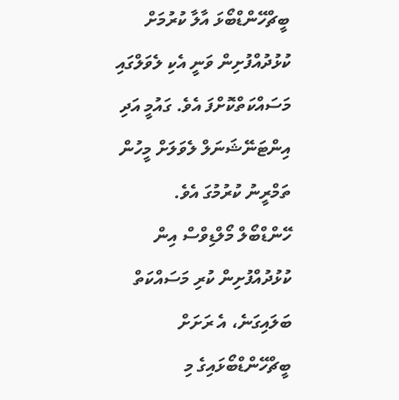ބީޗްހޭންޑްބޯޅަ އާލާ ކުރުމަށް ކުޅުދުއްފުށިން ވަނީ އެކި ލެވަލްގައި މަސައްކަތްކޮށްފަ އެވެ. ގައުމީ އަދި އިންޓަނޭޝަނަލް ލެވަލަށް މީހުން ތަމްރީނު ކުރުމުގަ އެވެ.
ހޭންޑްބޯލް މޯލްޑިވްސް އިން ކުޅުދުއްފުށިން ކުރި މަސައްކަތް ބަލައިގަނެ، އެ ރަށަށް ބީޗްހޭންޑްބޯޅައިގެ މި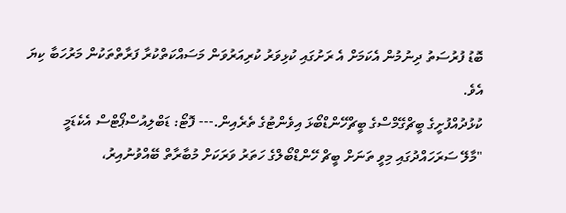ބޮޑު ފުރުސަތު ދިނުމުން އެކަމަށް އެ ރަށުގައި ކުޅިވަރު ކުރިއަރުވަން މަސައްކަތްކުރާ ފަރާތްތަކުން މަރުހަބާ ކިޔަ އެވެ.
ކުޅުދުއްފުށީގެ ބީޗްގޭމްސްގެ ބީޗްހޭންޑްބޯޅަ އިވެންޓުގެ ތެރެއިން.--- ފޮޓޯ: ޑަބްލިއުސްޕޯޓްސް އެކެޑަމީ
"މާލޭ ސަރަހައްދުގައި މިވީ ތަނަށް ބީޗް ހޭންޑްބޯލްގެ ހަތަރު ވަރަކަށް މުބާރާތް ބޭއްވުނުއިރު،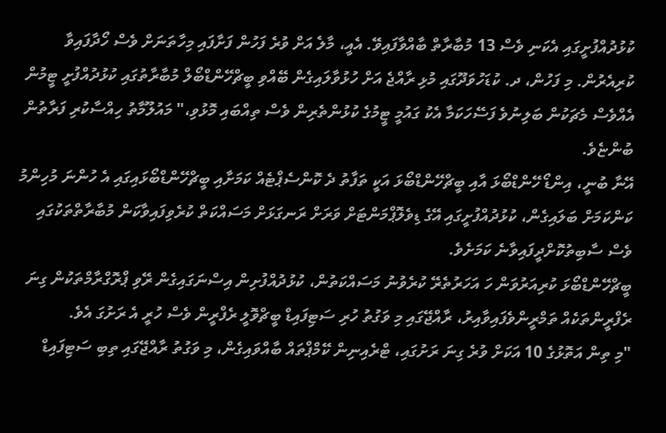ކުޅުދުއްފުށީގައި އެކަނި ވެސް 13 މުބާރާތް ބާއްވާފައިވޭ. އެއީ، މާލެ އަށް ވުރެ ފަހުން ފަށާފައި މިހާތަނަށް ވެސް ހޯދާފައިވާ ކުރިއެރުން. މި ފަހުން، ދ. ކުޑަހުވަދޫގައި މުޅި ރާއްޖެ އަށް ހުޅުވާލައިގެން ބޭއްވި ބީޗްހޭންޑްބޯލް މުބާރާތުގައި ކުޅުދުއްފުށީ ޓީމުން އެއްވެސް މެޗަކުން ބަލިނުވެ ފަސޭހަކަމާ އެކު ގައުމީ ޓީމުގެ ކުޅުންތެރިން ވެސް ތިއްބައި މޮޅުވި،" މައުލޫމާތު ހިއްސާކުރި ފަރާތުން ބުންޏެވެ.
އޭނާ ބުނީ، އިންޑޯ ހޭންޑްބޯޅަ އާއި ބީޗްހޭންޑްބޯޅަ އަކީ ތަފާތު ދެ ކޮންސެޕްޓެއް ކަމަށާއި ބީޗްހޭންޑްބޯޅައިގައި އެ ހުންނަ މުހިންމު ކަންކަމަށް ބަލައިގެން، ކުޅުދުއްފުށީގައި އޭގެ ޑިވެލޮޕްމަންޓަށް ވަރަށް ރަނގަޅަށް މަސައްކަތް ކުރެވިފައިވާކަން މުބާރާތްތަކުގައި ވެސް ސާބިތުކޮށްދީފައިވާނެ ކަމަށެވެ.
ބީޗްހޭންޑްބޯޅަ ކުރިއަރުވަން ހަ އަހަރުތެރޭ ކުރެވުނު މަސައްކަތުން، ކުޅުދުއްފުށިން އިސްނަގައިގެން ރޭވި ޕްރޮގްރާމްތަކުން ގިނަ ރެފްރީންތަކެއް ތަމްރީންވެފައިވާއިރު، ރާއްޖޭގައި މި ވަގުތު ހުރި ސަޓިފައިޑް ބީޗްވޮލީ ރެފްރީން ވެސް ހުރީ އެ ރަށުގަ އެވެ.
"މި ތިން އަތޮޅުގެ 10 އަކަށް ވުރެ ގިނަ ރަށުގައި، ޓްރެއިނިން ކޭމްޕްތައް ބާއްވައިގެން، މި ވަގުތު ރާއްޖޭގައި ތިބި ސަޓިފައިޑް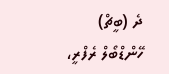ދެ (ބީޗް) ހޭންޑްބޯލް ރެފްރީ،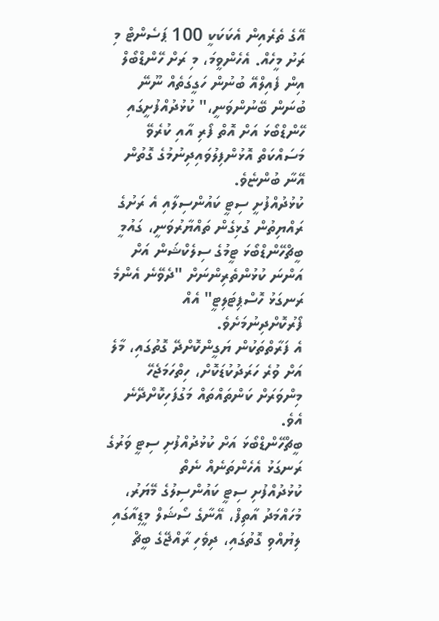އޭގެ ތެރެއިން އެކަކަކީ 100 ޕަސެންޓް މި ރަށު މީހެއް. އެހެންވީމަ، މި ރަށް ހޭންޑްބޯލް އިން ފެއިލްއޭ ބުނުން ހަގީގަތެއް ނޫނޭ ބުނަން ބޭނުންވަނީ،" ކުޅުދުއްފުށީގައި ހޭންޑްބޯޅަ އަށް އޮތް ފޯރި އާއި ކުރެވޭ މަސައްކަތް އޮޅުންފިލުވައިދިނުމުގެ ގޮތުން އޭނާ ބުންޏެވެ.
ކުޅުދުއްފުށީ ސިޓީ ކައުންސިލާއި އެ ރަށުގެ ރައްޔިތުން ގުޅިގެން ތައްޔާރުވަނީ، ގައުމީ ބީޗްހޭންޑްބޯޅަ ޓީމުގެ ސިލެކްޝަން އަށް އަންނަ ކުޅުންތެރިންނަށް "ދެވޭނެ އެންމެ ރަނގަޅު ހޮސްޕިޓަލިޓީ" އެއް ފޯރުކޮށްދިނުމަށެވެ.
އެ ފަރާތްތަކުން ޔަގީންކޮށްދޭ ގޮތުގައި، މާލެ އަށް ވުރެ ހަރަދުކުޑަކޮށް، ހިތްހަމަޖެހޭ މިންވަރަށް ކަންތައްތައް މަގުފަހިކޮށްދޭނެ އެވެ.
ބީޗްހޭންޑްބޯޅަ އަށް ކުޅުދުއްފުށި ސިޓީ ވަރުގެ ރަނގަޅު އެހެންތަނެއް ނެތް
ކުޅުދުއްފުށި ސިޓީ ކައުންސިލުގެ މޭޔަރު، މުހައްމަދު އާތިފް، އޭނާގެ ސޯޝަލް މީޑިއާގައި ލިޔުއްވި ގޮތުގައި، ދިވެހި ރާއްޖޭގެ ބީޗް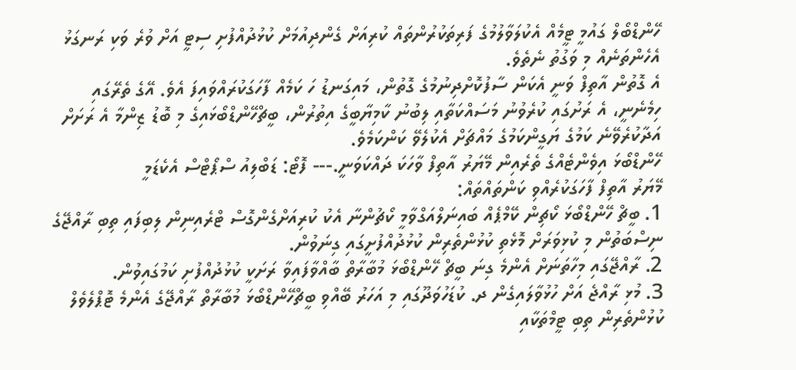ހޭންޑްބޯލް ގައުމީ ޓީމެއް އެކުލަވާލުމުގެ ފަރިތަކުރުންތައް ކުރިއަށް ގެންދިއުމަށް ކުޅުދުއްފުށި ސިޓީ އަށް ވުރެ ވަކި ރަނގަޅު އެހެންތަނެއް މި ވަގުތު ނެތެވެ.
އެ ގޮތުން އާތިފް ވަނީ އެކަން ސާފުކޮށްދިނުމުގެ ގޮތުން، މައިގަނޑު ހަ ކަމެއް ފާހަގަކުރައްވައިފަ އެވެ. އޭގެ ތެރޭގައި ހިމެނެނީ، އެ ރަށުގައި ކުރެވުނު މަސައްކަތާއި ލިބުނު ކާމިޔާބީގެ އިތުރުން، ބީޗްހޭންޑްބޯޅައިގެ މި ބޮޑު ޒިންމާ އެ ރަށަށް އަދާކުރެވޭނެ ކަމުގެ ޔަގީންކަމުގެ މައްޗަށް އެކުލެވޭ ކަންކަމެވެ.
ހޭންޑްބޯޅަ އިވެންޓެއްގެ ތެރެއިން މޭޔަރު އާތިފް ވާހަކަ ދައްކަވަނީ.--- ފޮޓޯ: ޑަބްލިއު ސްޕޯޓްސް އެކެޑަމީ
މޭޔަރު އާތިފް ފާހަގަކުރެއްވި ކަންތައްތައް:
1. ބީޗް ހޭންޑްބޯޅަ ކޯޗިން ކޭމްޕެއް ބައިނަލްއަގްވާމީ ކޯޗުންނާ އެކު ކުރިއަށްގެންގޮސް ޓްރެއިނިން ލިބިފައި ތިބި ރާއްޖޭގެ ނިސްބަތުން މި ކުޅިވަރަށް މޮޅެތި ކުޅުންތެރިން ކުޅުދުއްފުށީގައި ގިނަވުން.
2. ރާއްޖޭގައި މިހާތަނަށް އެންމެ ގިނަ ބީޗް ހޭންޑްބޯޅަ މުބާރާތް ބާއްވާފައިވާ ރަށަކީ ކުޅުދުއްފުށި ކަމުގައިވުން.
3. މުޅި ރާއްޖެ އަށް ހުޅުވާލައިގެން ދ. ކުޑަހުވަދޫގައި މި އަހަރު ބޭއްވި ބީޗްހޭންޑްބޯޅަ މުބާރާތް ރާއްޖޭގެ އެންމެ ޓޮޕްލެވެލް ކުޅުންތެރިން ތިބި ޓީމްތަކާއި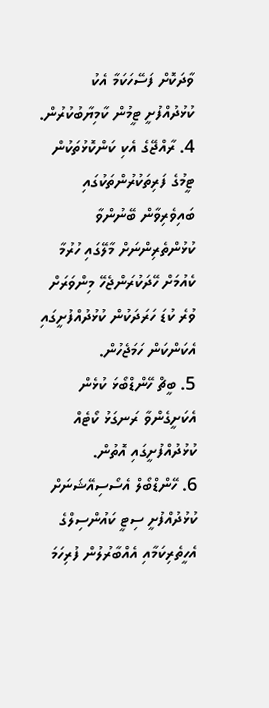ވާދަކޮށް ފަސޭހަކަމާ އެކު ކުޅުދުއްފުށީ ޓީމުން ކާމިޔާބުކުރުން.
4. ރާއްޖޭގެ އެކި ކަންކޮޅުތަކުން ޓީމުގެ ފަރިތަކުރުންތަކުގައި ބައިވެރިވާން ބޭނުންވާ ކުޅުންތެރިންނަށް މާލޭގައި ހުރުމާ ކެއުމަށް ހޭދަކުރަންޖެހޭ މިންވަރަށް ވުރެ ކުޑަ ހަރަދަކުން ކުޅުދުއްފުށީގައި އެކަންކަން ހަމަޖެހުން.
5. ބީޗް ހޭންޑްބޯޅަ ކުޅެން އެކަށީގެންވާ ރަނގަޅު ކޯޓެއް ކުޅުދުއްފުށީގައި އޮތުން.
6. ހޭންޑްބޯލް އެސޯސިއޭޝަނަށް ކުޅުދުއްފުށީ ސިޓީ ކައުންސިލްގެ އެހީތެރިކަމާއި އެއްބާރުލުން ފުރިހަމަ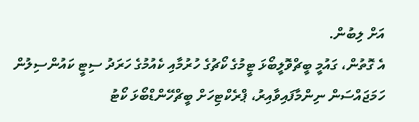އަށް ލިބުން.
އެ ގޮތުން، ގައުމީ ބީޗްވޮލީބޯޅަ ޓީމުގެ ކޯޗުގެ ހުރުމާއި ކެއުމުގެ ހަރަދު ސިޓީ ކައުންސިލުން ހަމަޖައްސަން ނިންމާފައިވާއިރު، ޕްރެކްޓިހަށް ބީޗްހޭންޑްބޯޅަ ކޯޓު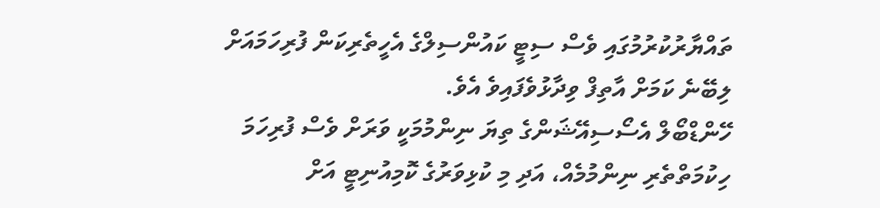ތައްޔާރުކުރުމުގައި ވެސް ސިޓީ ކައުންސިލްގެ އެހީތެރިކަން ފުރިހަމައަށް ލިބޭނެ ކަމަށް އާތިފް ވިދާޅުވެފައިވެ އެވެ.
ހޭންޑްބޯލް އެސޯސިއޭޝަންގެ ތިޔަ ނިންމުމަކީ ވަރަށް ވެސް ފުރިހަމަ ހިކުމަތްތެރި ނިންމުމެއް، އަދި މި ކުޅިވަރުގެ ކޮމިއުނިޓީ އަށް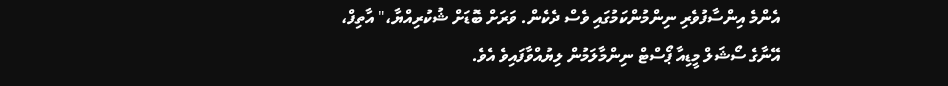އެންމެ އިންސާފުވެރި ނިންމުންކަމުގައި ވެސް ދެކެން. ވަރަށް ބޮޑަށް ޝުކުރިއްޔާ،" އާތިފް، އޭނާގެ ސޯޝަލް މީޑިއާ ޕޯސްޓް ނިންމާލަމުން ލިޔުއްވާފައިވެ އެވެ.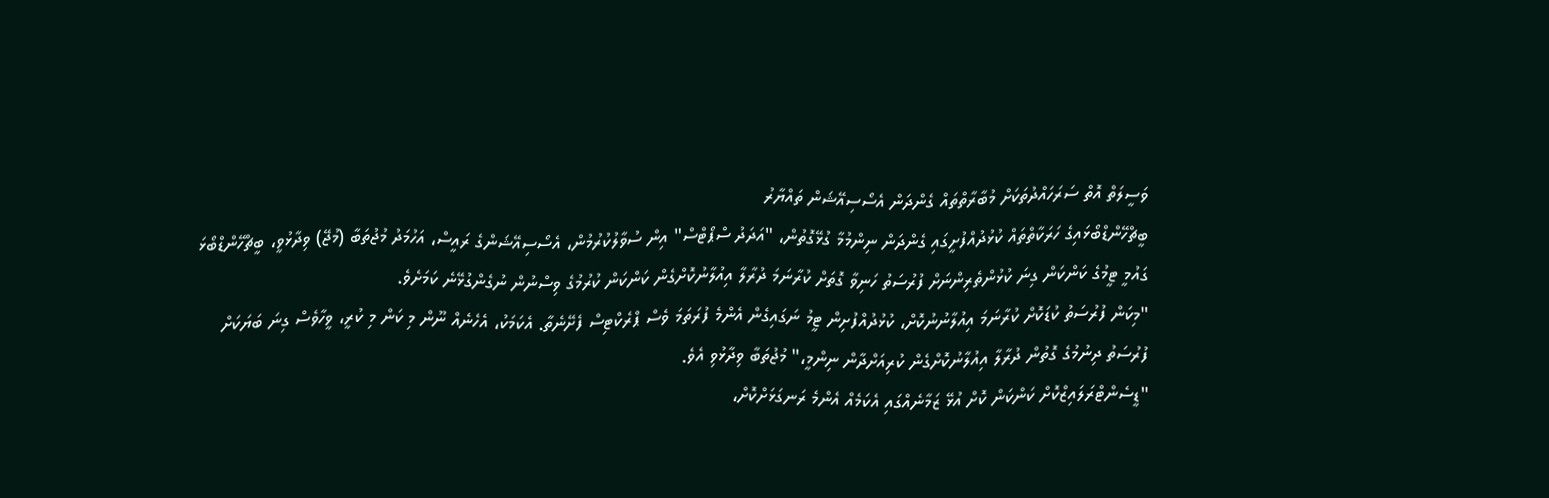ވަސީލަތް އޮތް ސަރަހައްދުތަކަށް މުބާރާތްތައް ގެންދަން އެސޯސިއޭޝަން ތައްޔާރު
ބީޗްހޭންޑްބޯޅައިގެ ހަރަކާތްތައް ކުޅުދުއްފުށީގައި ގެންދަން ނިންމުމާ ގުޅޭގޮތުން، "އަދަދު ސްޕޯޓްސް" އިން ސުވާލުކުރުމުން، އެސޯސިއޭޝަންގެ ރައީސް، އަހުމަދު މުޖުތަބާ (މުޖޭ) ވިދާޅުވީ، ބީޗްހޭންޑްބޯޅަ ގައުމީ ޓީމުގެ ކަންކަން ގިނަ ކުޅުންތެރިންނަށް ފުރުސަތު ހަނިވާ ގޮތަށް ކުރާނަމަ ދުރާލާ އިއުލާނުކޮށްގެން ކަންކަން ކުރުމުގެ ވިސްނުން ނުގެންގުޅޭނެ ކަމަށެވެ.
"މިކަން ފުރުސަތު ކުޑަކޮށް ކުރާނަމަ އިއުލާނުނުކޮށް، ކުޅުދުއްފުށިން ޓީމު ނަގައިގެން އެންމެ ފުރަތަމަ ވެސް ޕްރެކްޓިސް ފެށޭނެތާ. އެކަމަކު، އެހެނެއް ނޫން މި ކަން މި ކުރީ، ވީހާވެސް ގިނަ ބަޔަކަށް ފުރުސަތު ދިނުމުގެ ގޮތުން ދުރާލާ އިއުލާނުކޮށްގެން ކުރިއަށްދާން ނިންމީ،" މުޖުތަބާ ވިދާޅުވި އެވެ.
"ޑީސެންޓްރަލައިޒްކޮށް ކަންކަން ކޮށް އުޅޭ ޒަމާނެއްގައި އެކަމެއް އެންމެ ރަނގަޅަށްކޮށް،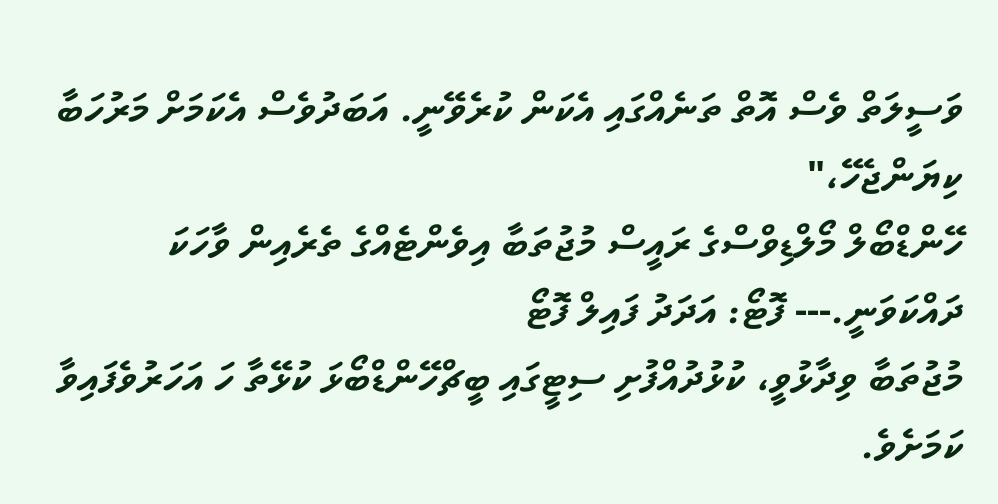ވަސީލަތް ވެސް އޮތް ތަނެއްގައި އެކަން ކުރެވޭނީ. އަބަދުވެސް އެކަމަށް މަރުހަބާ ކިޔަންޖެހޭ،"
ހޭންޑްބޯލް މޯލްޑިވްސްގެ ރައީސް މުޖުތަބާ އިވެންޓެއްގެ ތެރެއިން ވާހަކަ ދައްކަވަނީ.--- ފޮޓޯ: އަދަދު ފައިލް ފޮޓޯ
މުޖުތަބާ ވިދާޅުވީ، ކުޅުދުއްފުށި ސިޓީގައި ބީޗްހޭންޑްބޯޅަ ކުޅޭތާ ހަ އަހަރުވެފައިވާ ކަމަށެވެ.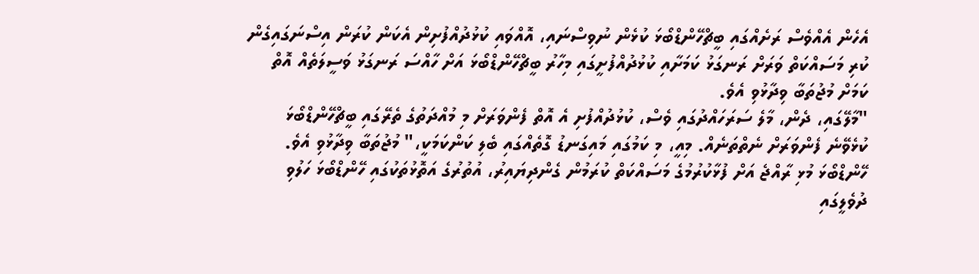އެހެން އެއްވެސް ރަށެއްގައި ބީޗްހޭންޑްބޯޅަ ކުޅެން ނުވިސްނައި، އޮއްވައި ކުޅުދުއްފުށިން އެކަން ކުރަން އިސްނަގައިގެން ކުރި މަސައްކަތް ވަރަށް ރަނގަޅު ކަމަށާއި ކުޅުދުއްފުށީގައި މިހާރު ބީޗްހޭންޑްބޯޅަ އަށް ހާއްސަ ރަނގަޅު ވަސީލަތެއް އޮތް ކަމަށް މުޖުތަބާ ވިދާޅުވި އެވެ.
"މާލޭގައި، ދެން، މާލެ ސަރަހައްދުގައި ވެސް، ކުޅުދުއްފުށި އެ އޮތް ފެންވަރަށް މި މުއްދަތުގެ ތެރޭގައި ބީޗްހޭންޑްބޯޅަ ކުޅެވޭނެ ފެންވަރަށް ނެތްތަނެއް. މިއީ، މި ކަމުގައި މައިގަނޑު ގޮތެއްގައި ބެލި ކަންކަމަކީ،" މުޖުތަބާ ވިދާޅުވި އެވެ.
ހޭންޑްބޯޅަ މުޅި ރާއްޖެ އަށް ފުޅާކުރުމުގެ މަސައްކަތް ކުރަމުން ގެންދިޔައިރު، އުތުރުގެ އަތޮޅުތަކުގައި ހޭންޑްބޯޅަ ހަލުވި ދުވެލީގައި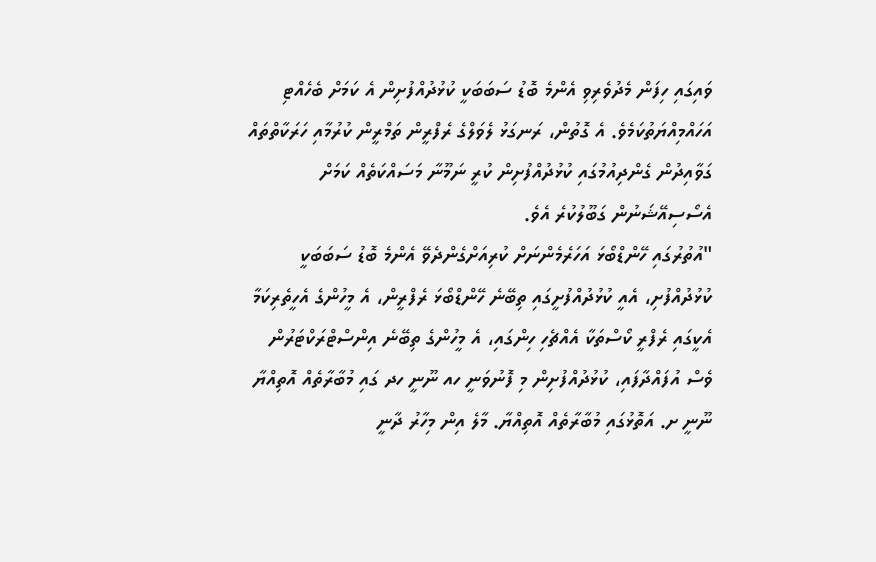ވައިގައި ހިފަން މެދުވެރިވި އެންމެ ބޮޑު ސަބަބަކީ ކުޅުދުއްފުށިން އެ ކަމަށް ބެހެއްޓި އަހައްމިއްޔަތުކަމެވެ. އެ ގޮތުން، ރަނގަޅު ލެވަލްގެ ރެފްރީން ތަމްރީން ކުރުމާއި ހަރަކާތްތައް ގަވާއިދުން ގެންދިއުމުގައި ކުޅުދުއްފުށިން ކުރީ ނަމޫނާ މަސައްކަތެއް ކަމަށް އެސޯސިއޭޝަނުން ގަބޫލުކުރެ އެވެ.
"އުތުރުގައި ހޭންޑްބޯޅަ އަހަރެމެންނަށް ކުރިއަށްގެންދެވޭ އެންމެ ބޮޑު ސަބަބަކީ ކުޅުދުއްފުށި، އެއީ ކުޅުދުއްފުށީގައި ތިބޭނެ ހޭންޑްބޯޅަ ރެފްރީން، އެ މީހުންގެ އެހީތެރިކަމާ އެކީގައި ރެފްރީ ކޯސްތަކާ އެއްޗެހި ހިންގައި، އެ މީހުންގެ ތިބޭނެ އިންސްޓްރަކްޓަރުން ވެސް އުފައްދާފައި، ކުޅުދުއްފުށިން މި ފޮނުވަނީ ހއ ނޫނީ ހދ ގައި މުބާރާތެއް އޮތިއްޔާ ނޫނީ ށ. އަތޮޅުގައި މުބާރާތެއް އޮތިއްޔާ. މާލެ އިން މިހާރު ދާނީ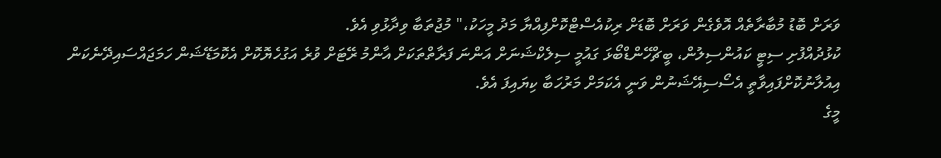ވަރަށް ބޮޑު މުބާރާތެއް އޮވެގެން ވަރަށް ބޮޑަށް ރިކުއެސްޓްކޮށްފިއްޔާ މަދު މީހަކު،" މުޖުތަބާ ވިދާޅުވި އެވެ.
ކުޅުދުއްފުށި ސިޓީ ކައުންސިލުން، ބީޗްހޭންޑްބޯޅަ ގައުމީ ސިލެކްޝަނަށް އަންނަ ފަރާތްތަކަށް އާންމު ރޭޓަށް ވުރެ އަގުހެޔޮކޮށް އެކޮމަޑޭޝަން ހަމަޖައްސައިދޭނެކަން އިއުލާނުކޮށްފައިވާތީ އެސޯސިއޭޝަނުން ވަނީ އެކަމަށް މަރުހަބާ ކިޔައިފަ އެވެ.
މީގެ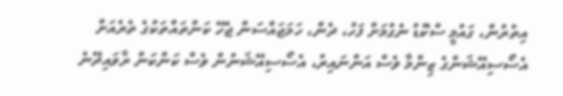އިތުރުން، ގައުމީ ސްކޮޑު ނެގުމަށް ފަހު، ދެން، ހަމަޖައްސަން ޖެހޭ ކަންތައްތަކުގެ ތެރެއަށް އެސޯސިއޭޝަންގެ ޒިންމާ ވެސް އަންނައިރު، އެސޯސިއޭޝަނުން ވެސް ކަންކަން ރާވައިދޭނެ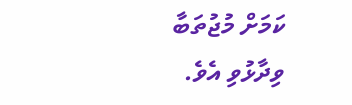ކަމަށް މުޖުތަބާ ވިދާޅުވި އެވެ.